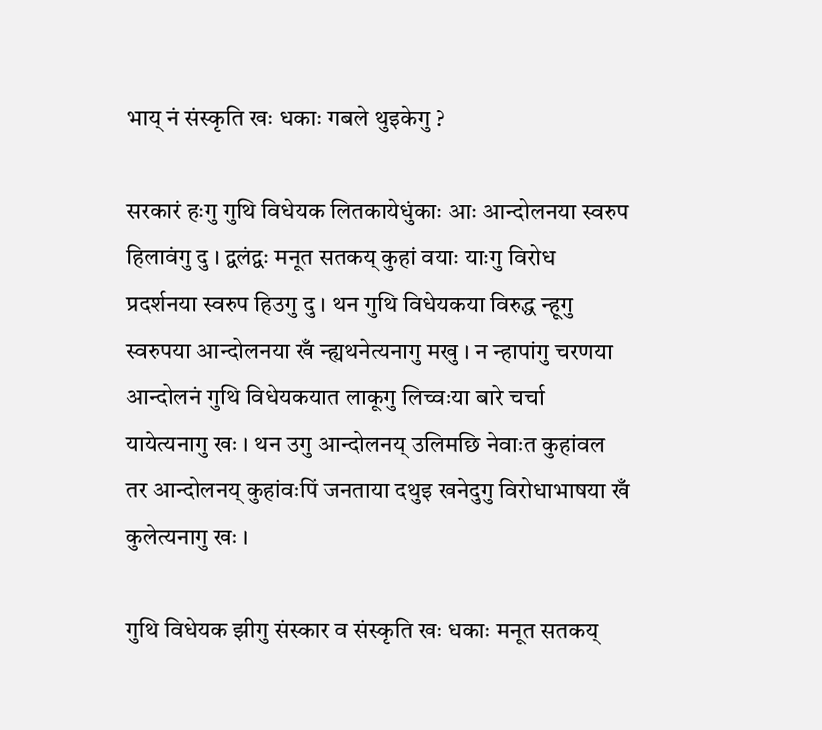भाय् नं संस्कृति खः धकाः गबले थुइकेगु ?

सरकारं हःगु गुथि विधेयक लितकायेधुंकाः आः आन्दोलनया स्वरुप हिलावंगु दु । द्वलंद्वः मनूत सतकय् कुहां वयाः याःगु विरोध प्रदर्शनया स्वरुप हिउगु दु । थन गुथि विधेयकया विरुद्ध न्हूगु स्वरुपया आन्दोलनया खँ न्ह्यथनेत्यनागु मखु । न न्हापांगु चरणया आन्दोलनं गुथि विधेयकयात लाकूगु लिच्वःया बारे चर्चा यायेत्यनागु खः । थन उगु आन्दोलनय् उलिमछि नेवाःत कुहांवल तर आन्दोलनय् कुहांवःपिं जनताया दथुइ खनेदुगु विरोधाभाषया खँ कुलेत्यनागु खः ।

गुथि विधेयक झीगु संस्कार व संस्कृति खः धकाः मनूत सतकय्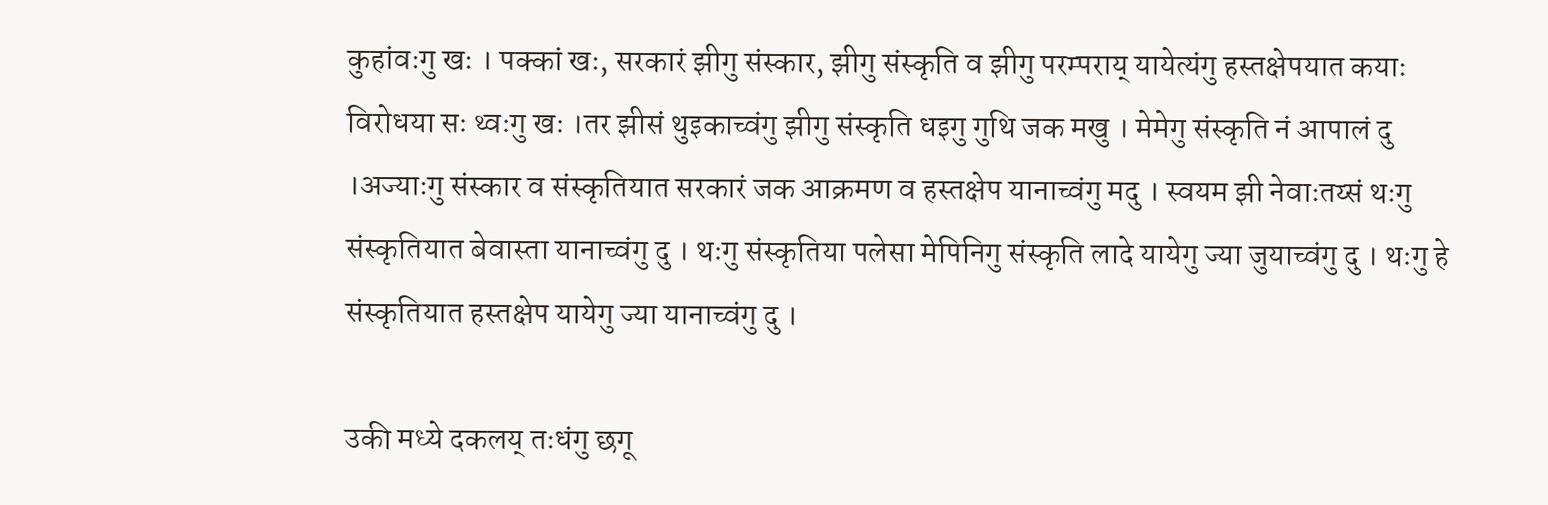कुहांवःगु खः । पक्कां खः, सरकारं झीगु संस्कार, झीगु संस्कृति व झीगु परम्पराय् यायेत्यंगु हस्तक्षेपयात कयाः विरोधया सः थ्वःगु खः ।तर झीसं थुइकाच्वंगु झीगु संस्कृति धइगु गुथि जक मखु । मेमेगु संस्कृति नं आपालं दु ।अज्याःगु संस्कार व संस्कृतियात सरकारं जक आक्रमण व हस्तक्षेप यानाच्वंगु मदु । स्वयम झी नेवाःतय्सं थःगु संस्कृतियात बेवास्ता यानाच्वंगु दु । थःगु संस्कृतिया पलेसा मेपिनिगु संस्कृति लादे यायेगु ज्या जुयाच्वंगु दु । थःगु हे संस्कृतियात हस्तक्षेप यायेगु ज्या यानाच्वंगु दु ।

उकी मध्ये दकलय् तःधंगु छगू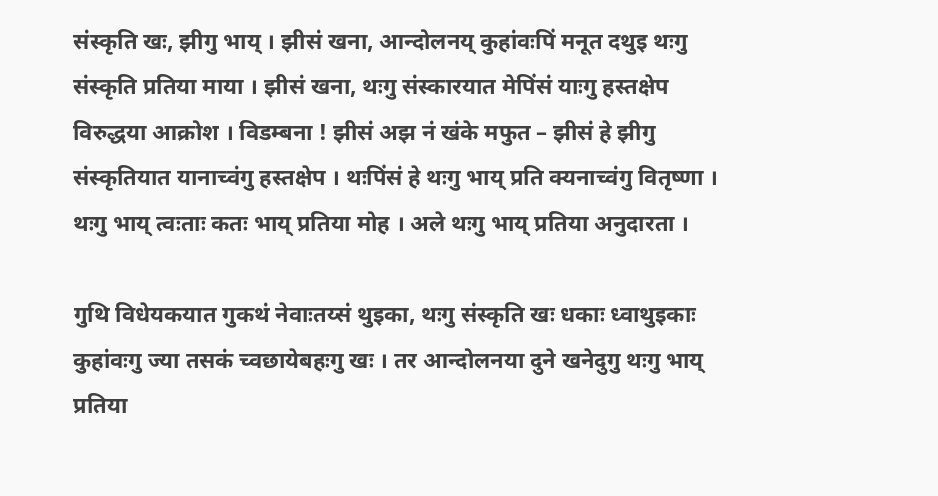संस्कृति खः, झीगु भाय् । झीसं खना, आन्दोलनय् कुहांवःपिं मनूत दथुइ थःगु संस्कृति प्रतिया माया । झीसं खना, थःगु संस्कारयात मेपिंसं याःगु हस्तक्षेप विरुद्धया आक्रोश । विडम्बना ! झीसं अझ नं खंके मफुत – झीसं हे झीगु संस्कृतियात यानाच्वंगु हस्तक्षेप । थःपिंसं हे थःगु भाय् प्रति क्यनाच्वंगु वितृष्णा । थःगु भाय् त्वःताः कतः भाय् प्रतिया मोह । अले थःगु भाय् प्रतिया अनुदारता ।

गुथि विधेयकयात गुकथं नेवाःतय्सं थुइका, थःगु संस्कृति खः धकाः ध्वाथुइकाः कुहांवःगु ज्या तसकं च्वछायेबहःगु खः । तर आन्दोलनया दुने खनेदुगु थःगु भाय् प्रतिया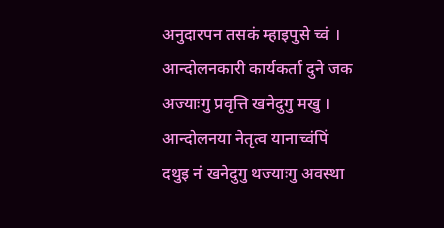अनुदारपन तसकं म्हाइपुसे च्वं । आन्दोलनकारी कार्यकर्ता दुने जक अज्याःगु प्रवृत्ति खनेदुगु मखु । आन्दोलनया नेतृत्व यानाच्वंपिं दथुइ नं खनेदुगु थज्याःगु अवस्था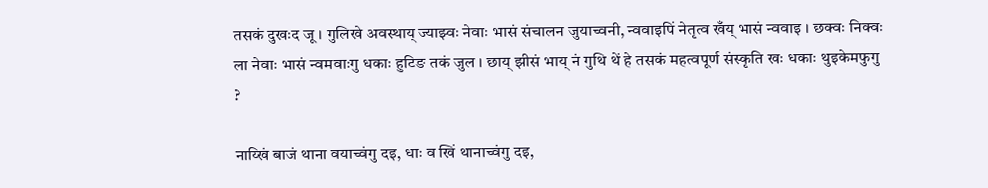तसकं दुखःद जू । गुलिखे अवस्थाय् ज्याझ्वः नेवाः भासं संचालन जुयाच्वनी, न्ववाइपिं नेतृत्व खँय् भासं न्ववाइ । छक्वः निक्वः ला नेवाः भासं न्वमवाःगु धकाः हुटिङ तकं जुल । छाय् झीसं भाय् नं गुथि थें हे तसकं महत्वपूर्ण संस्कृति खः धकाः थुइकेमफुगु ?

नाय्खिं बाजं थाना वयाच्वंगु दइ, धाः व खिं थानाच्वंगु दइ,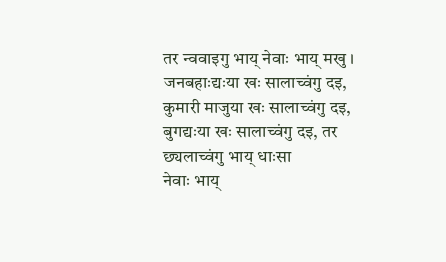तर न्ववाइगु भाय् नेवाः भाय् मखु । जनबहाःद्यःया खः सालाच्वंगु दइ, कुमारी माजुया खः सालाच्वंगु दइ, बुगद्यःया खः सालाच्वंगु दइ, तर छ्यलाच्वंगु भाय् धाःसा
नेवाः भाय्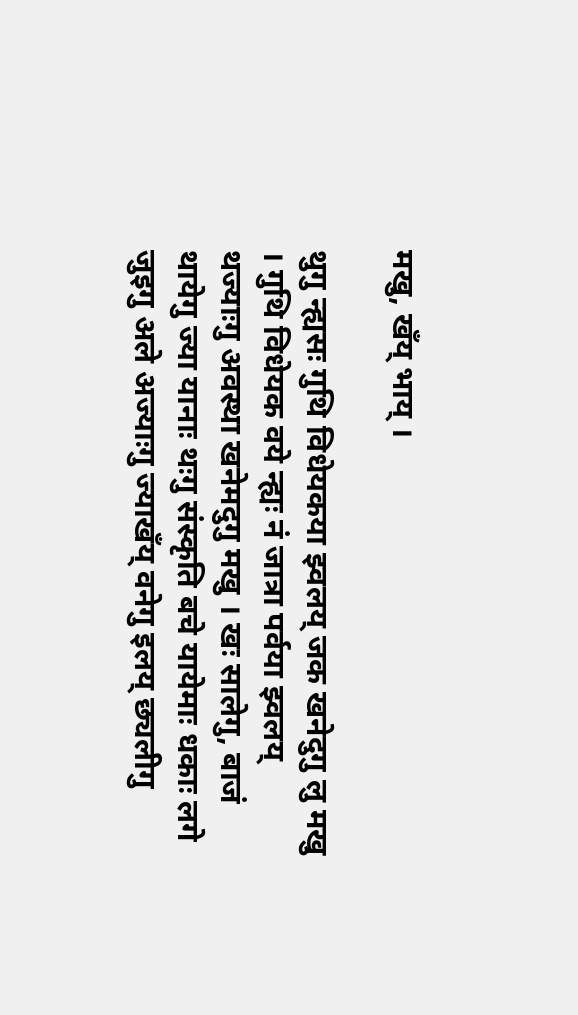मखु, खँय् भाय् ।

थुगु न्ह्यसः गुथि विधेयकया झ्वलय् जक खनेदुगु लु मखु । गुथि विधेयक वये न्ह्यः नं जात्रा पर्वया झ्वलय् थज्याःगु अवस्था खनेमदुगु मखु । खः सालेगु, बाजं थायेगु ज्या यानाः थःगु संस्कृति बचे यायेमाः धकाः लगे जुइगु अले अज्याःगु ज्याखँय् वनेगु इलय् छ्यलीगु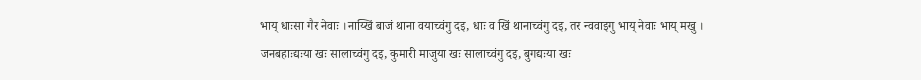भाय् धाःसा गैर नेवाः ।नाय्खिं बाजं थाना वयाच्वंगु दइ, धाः व खिं थानाच्वंगु दइ, तर न्ववाइगु भाय् नेवाः भाय् मखु । जनबहाःद्यःया खः सालाच्वंगु दइ, कुमारी माजुया खः सालाच्वंगु दइ, बुगद्यःया खः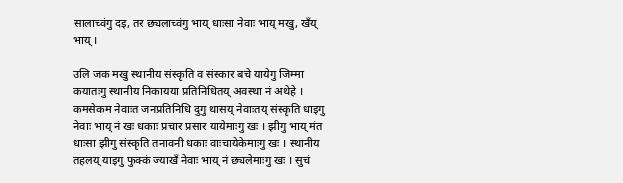सालाच्वंगु दइ, तर छ्यलाच्वंगु भाय् धाःसा नेवाः भाय् मखु, खँय् भाय् ।

उलि जक मखु स्थानीय संस्कृति व संस्कार बचे यायेगु जिम्मा कयातःगु स्थानीय निकायया प्रतिनिधितय् अवस्था नं अथेहे । कमसेकम नेवाःत जनप्रतिनिधि दुगु थासय् नेवाःतय् संस्कृति धाइगु नेवाः भाय् नं खः धकाः प्रचार प्रसार यायेमाःगु खः । झीगु भाय् मंत धाःसा झीगु संस्कृति तनावनी धकाः वाःचायेकेमाःगु खः । स्थानीय तहलय् याइगु फुक्कं ज्याखँ नेवाः भाय् नं छ्यलेमाःगु खः । सुचं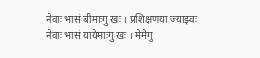नेवाः भासं बीमाःगु खः । प्रशिक्षणया ज्याझ्वः नेवाः भासं यायेमाःगु खः । मेमेगु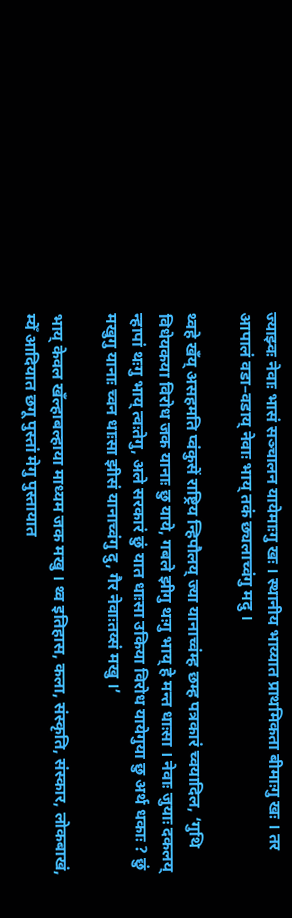ज्याझ्वः नेवाः भासं सञ्चालन यायेमाःगु खः । स्थानीय भाय्यात प्राथमिकता बीमाःगु खः । तर आपालं वडा–वडाय् नेवाः भाय् तकं छ्यलाच्वंगु मदु ।

थ्वहे खँय् असहमति प्वंकुसें राष्ट्रिय न्हिपौलय् ज्या यानाच्वंम्ह छम्ह पत्रकारं च्वयादिल, ‘गुथि विधेयकया विरोध जक यानाः छु याये, गबले झीगु थःगु भाय् हे मन्त धाःसा । नेवाः जुयाः दकलय् न्हापां थःगु भाय् त्वःतेगु, अले सरकारं छुं यात धाःसा उकिया विरोध यायेगुया छु अर्थ धकाः ? छुं मखुगु यानाः च्वन धाःसा झीसं यानाच्वंगु दु, गैर नेवाःतय्सं मखु ।’

भाय् केवल खँल्हाबल्हाया माध्यम जक मखु । थ्व इतिहास, कला, संस्कृति, संस्कार, लोकबाखं, म्येँ आदियात छगू पुस्तां मेगु पुस्तायात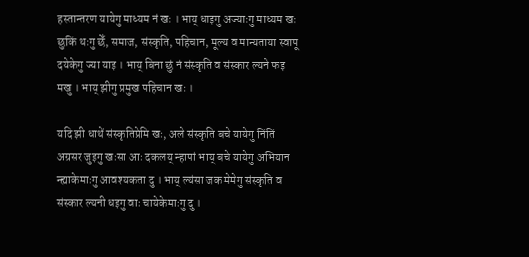हस्तान्तरण यायेगु माध्यम नं खः । भाय् धाइगु अज्याःगु माध्यम खः छुकिं थःगु छेँ, समाज, संस्कृति, पहिचान, मूल्य व मान्यताया स्वापू दयेकेगु ज्या याइ । भाय् बिना छुं नं संस्कृति व संस्कार ल्यने फइ मखु । भाय् झीगु प्रमुख पहिचान खः ।

यदि झी धाथें संस्कृतिप्रेमि खः, अले संस्कृति बचे यायेगु निंतिं अग्रसर जुइगु खःसा आः दकलय् न्हापां भाय् बचे यायेगु अभियान न्ह्याकेमाःगु आवश्यकता दु । भाय् ल्यंसा जक मेमेगु संस्कृति व संस्कार ल्यनी धइगु वाः चायेकेमाःगु दु ।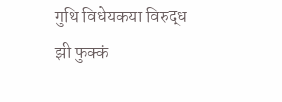गुथि विधेयकया विरुद्ध झी फुक्कं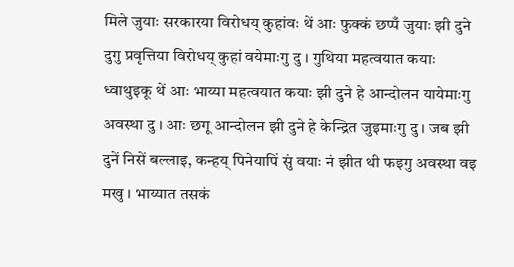मिले जुयाः सरकारया विरोधय् कुहांवः थें आः फुक्कं छप्पँ जुयाः झी दुने दुगु प्रवृत्तिया विरोधय् कुहां वयेमाःगु दु । गुथिया महत्वयात कयाः ध्वाथुइकू थें आः भाय्या महत्वयात कयाः झी दुने हे आन्दोलन यायेमाःगु अवस्था दु । आः छगू आन्दोलन झी दुने हे केन्द्रित जुइमाःगु दु । जब झी दुनें निसें बल्लाइ, कन्हय् पिनेयापिं सुं वयाः नं झीत थी फइगु अवस्था वइ मखु । भाय्यात तसकं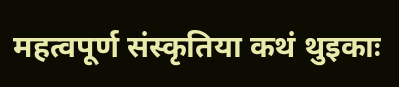महत्वपूर्ण संस्कृतिया कथं थुइकाः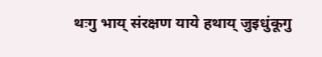थःगु भाय् संरक्षण याये हथाय् जुइधुंकूगु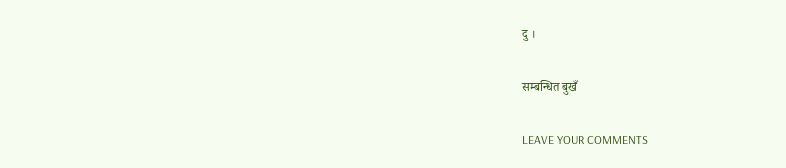दु ।

सम्बन्धित बुखँ

LEAVE YOUR COMMENTS